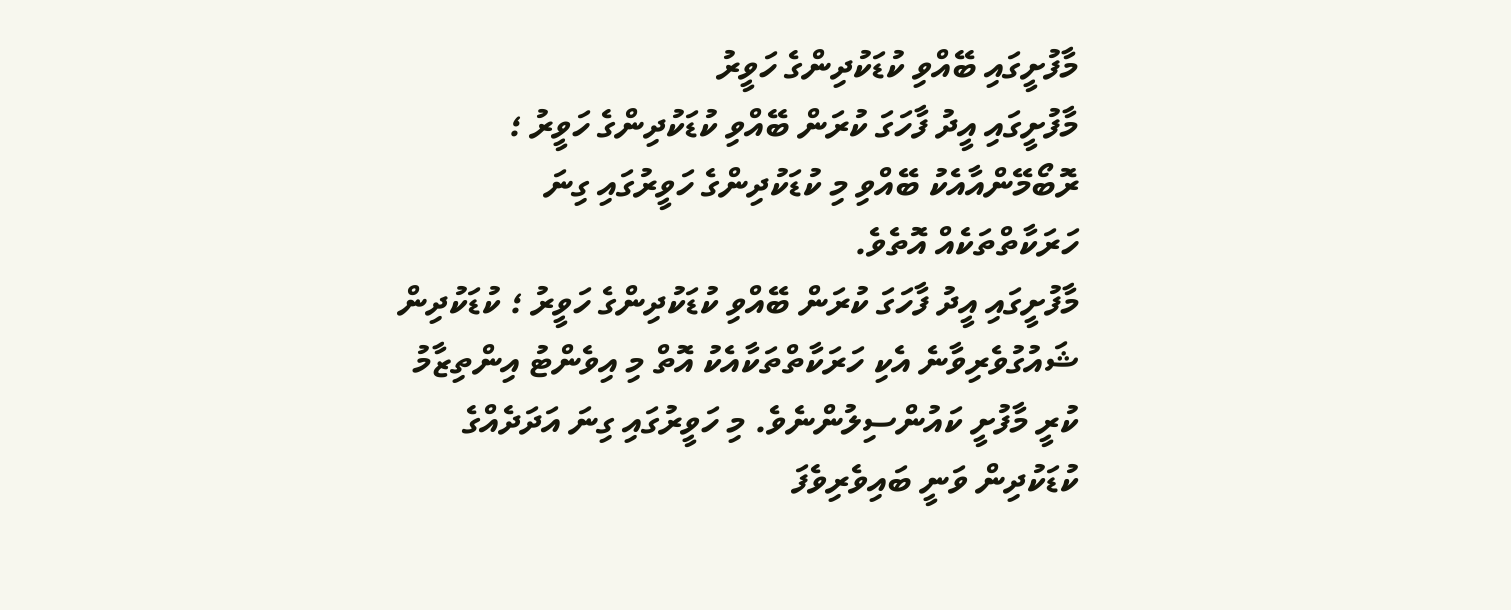މާފުށީގައި ބޭއްވި ކުޑަކުދިންގެ ހަވީރު
މާފުށީގައި އީދު ފާހަގަ ކުރަން ބޭއްވި ކުޑަކުދިންގެ ހަވީރު ؛ ރޮބޯމޭންއާއެކު ބޭއްވި މި ކުޑަކުދިންގެ ހަވީރުގައި ގިނަ ހަރަކާތްތަކެއް އޮތެވެ.
މާފުށީގައި އީދު ފާހަގަ ކުރަން ބޭއްވި ކުޑަކުދިންގެ ހަވީރު ؛ ކުޑަކުދިން ޝައުގުވެރިވާނެ އެކި ހަރަކާތްތަކާއެކު އޮތް މި އިވެންޓު އިންތިޒާމު ކުރީ މާފުށީ ކައުންސިލުންނެވެ. މި ހަވީރުގައި ގިނަ އަދަދެއްގެ ކުޑަކުދިން ވަނީ ބައިވެރިވެފަ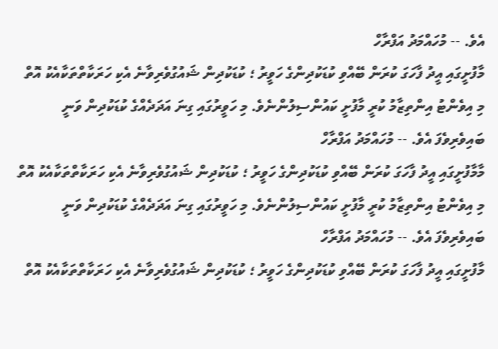އެވެ. -- މުހައްމަދު އަފްރާހް
މާފުށީގައި އީދު ފާހަގަ ކުރަން ބޭއްވި ކުޑަކުދިންގެ ހަވީރު ؛ ކުޑަކުދިން ޝައުގުވެރިވާނެ އެކި ހަރަކާތްތަކާއެކު އޮތް މި އިވެންޓު އިންތިޒާމު ކުރީ މާފުށީ ކައުންސިލުންނެވެ. މި ހަވީރުގައި ގިނަ އަދަދެއްގެ ކުޑަކުދިން ވަނީ ބައިވެރިވެފަ އެވެ. -- މުހައްމަދު އަފްރާހް
މާމާފުށީގައި އީދު ފާހަގަ ކުރަން ބޭއްވި ކުޑަކުދިންގެ ހަވީރު ؛ ކުޑަކުދިން ޝައުގުވެރިވާނެ އެކި ހަރަކާތްތަކާއެކު އޮތް މި އިވެންޓު އިންތިޒާމު ކުރީ މާފުށީ ކައުންސިލުންނެވެ. މި ހަވީރުގައި ގިނަ އަދަދެއްގެ ކުޑަކުދިން ވަނީ ބައިވެރިވެފަ އެވެ. -- މުހައްމަދު އަފްރާހް
މާފުށީގައި އީދު ފާހަގަ ކުރަން ބޭއްވި ކުޑަކުދިންގެ ހަވީރު ؛ ކުޑަކުދިން ޝައުގުވެރިވާނެ އެކި ހަރަކާތްތަކާއެކު އޮތް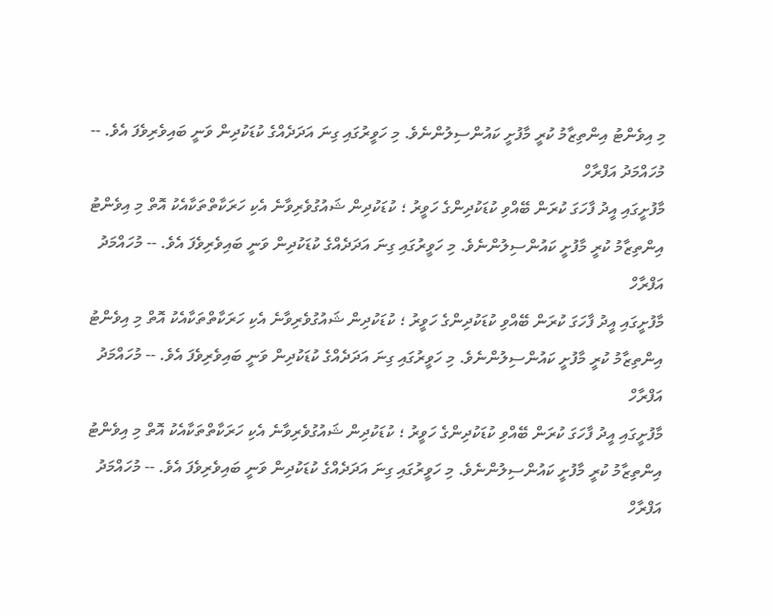މި އިވެންޓު އިންތިޒާމު ކުރީ މާފުށީ ކައުންސިލުންނެވެ. މި ހަވީރުގައި ގިނަ އަދަދެއްގެ ކުޑަކުދިން ވަނީ ބައިވެރިވެފަ އެވެ. -- މުހައްމަދު އަފްރާހް
މާފުށީގައި އީދު ފާހަގަ ކުރަން ބޭއްވި ކުޑަކުދިންގެ ހަވީރު ؛ ކުޑަކުދިން ޝައުގުވެރިވާނެ އެކި ހަރަކާތްތަކާއެކު އޮތް މި އިވެންޓު އިންތިޒާމު ކުރީ މާފުށީ ކައުންސިލުންނެވެ. މި ހަވީރުގައި ގިނަ އަދަދެއްގެ ކުޑަކުދިން ވަނީ ބައިވެރިވެފަ އެވެ. -- މުހައްމަދު އަފްރާހް
މާފުށީގައި އީދު ފާހަގަ ކުރަން ބޭއްވި ކުޑަކުދިންގެ ހަވީރު ؛ ކުޑަކުދިން ޝައުގުވެރިވާނެ އެކި ހަރަކާތްތަކާއެކު އޮތް މި އިވެންޓު އިންތިޒާމު ކުރީ މާފުށީ ކައުންސިލުންނެވެ. މި ހަވީރުގައި ގިނަ އަދަދެއްގެ ކުޑަކުދިން ވަނީ ބައިވެރިވެފަ އެވެ. -- މުހައްމަދު އަފްރާހް
މާފުށީގައި އީދު ފާހަގަ ކުރަން ބޭއްވި ކުޑަކުދިންގެ ހަވީރު ؛ ކުޑަކުދިން ޝައުގުވެރިވާނެ އެކި ހަރަކާތްތަކާއެކު އޮތް މި އިވެންޓު އިންތިޒާމު ކުރީ މާފުށީ ކައުންސިލުންނެވެ. މި ހަވީރުގައި ގިނަ އަދަދެއްގެ ކުޑަކުދިން ވަނީ ބައިވެރިވެފަ އެވެ. -- މުހައްމަދު އަފްރާހް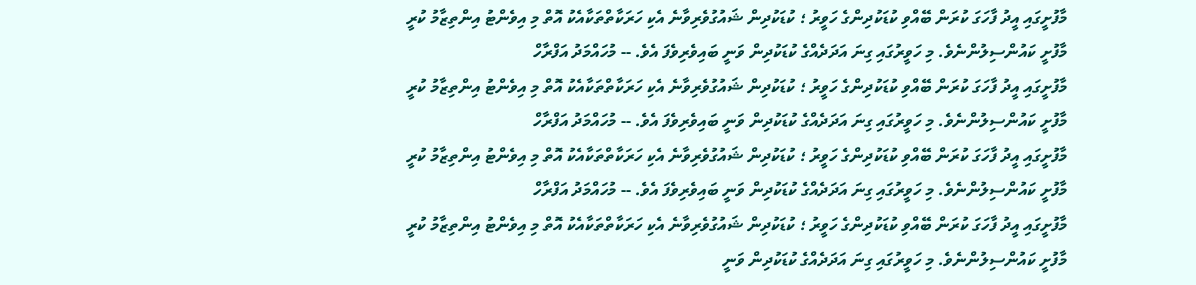މާފުށީގައި އީދު ފާހަގަ ކުރަން ބޭއްވި ކުޑަކުދިންގެ ހަވީރު ؛ ކުޑަކުދިން ޝައުގުވެރިވާނެ އެކި ހަރަކާތްތަކާއެކު އޮތް މި އިވެންޓު އިންތިޒާމު ކުރީ މާފުށީ ކައުންސިލުންނެވެ. މި ހަވީރުގައި ގިނަ އަދަދެއްގެ ކުޑަކުދިން ވަނީ ބައިވެރިވެފަ އެވެ. -- މުހައްމަދު އަފްރާހް
މާފުށީގައި އީދު ފާހަގަ ކުރަން ބޭއްވި ކުޑަކުދިންގެ ހަވީރު ؛ ކުޑަކުދިން ޝައުގުވެރިވާނެ އެކި ހަރަކާތްތަކާއެކު އޮތް މި އިވެންޓު އިންތިޒާމު ކުރީ މާފުށީ ކައުންސިލުންނެވެ. މި ހަވީރުގައި ގިނަ އަދަދެއްގެ ކުޑަކުދިން ވަނީ ބައިވެރިވެފަ އެވެ. -- މުހައްމަދު އަފްރާހް
މާފުށީގައި އީދު ފާހަގަ ކުރަން ބޭއްވި ކުޑަކުދިންގެ ހަވީރު ؛ ކުޑަކުދިން ޝައުގުވެރިވާނެ އެކި ހަރަކާތްތަކާއެކު އޮތް މި އިވެންޓު އިންތިޒާމު ކުރީ މާފުށީ ކައުންސިލުންނެވެ. މި ހަވީރުގައި ގިނަ އަދަދެއްގެ ކުޑަކުދިން ވަނީ ބައިވެރިވެފަ އެވެ. -- މުހައްމަދު އަފްރާހް
މާފުށީގައި އީދު ފާހަގަ ކުރަން ބޭއްވި ކުޑަކުދިންގެ ހަވީރު ؛ ކުޑަކުދިން ޝައުގުވެރިވާނެ އެކި ހަރަކާތްތަކާއެކު އޮތް މި އިވެންޓު އިންތިޒާމު ކުރީ މާފުށީ ކައުންސިލުންނެވެ. މި ހަވީރުގައި ގިނަ އަދަދެއްގެ ކުޑަކުދިން ވަނީ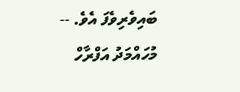ބައިވެރިވެފަ އެވެ. -- މުހައްމަދު އަފްރާހް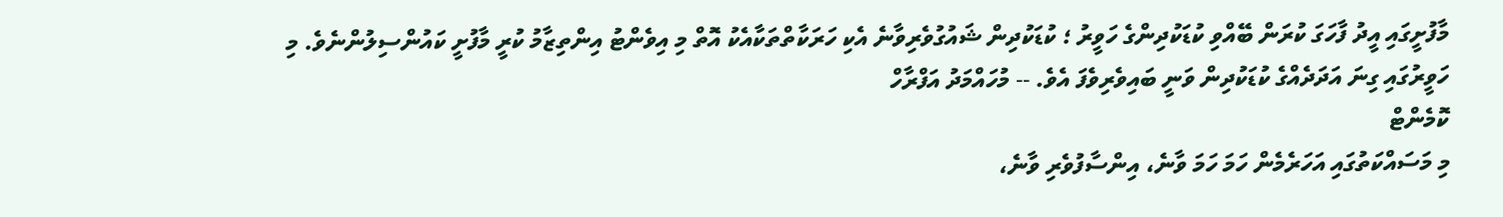މާފުށީގައި އީދު ފާހަގަ ކުރަން ބޭއްވި ކުޑަކުދިންގެ ހަވީރު ؛ ކުޑަކުދިން ޝައުގުވެރިވާނެ އެކި ހަރަކާތްތަކާއެކު އޮތް މި އިވެންޓު އިންތިޒާމު ކުރީ މާފުށީ ކައުންސިލުންނެވެ. މި ހަވީރުގައި ގިނަ އަދަދެއްގެ ކުޑަކުދިން ވަނީ ބައިވެރިވެފަ އެވެ. -- މުހައްމަދު އަފްރާހް
ކޮމެންޓް
މި މަސައްކަތުގައި އަހަރެމެން ހަމަ ހަމަ ވާނެ، އިންސާފުވެރި ވާނެ،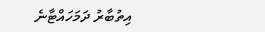އިތުބާރު ދަމަހައްޓާނެ